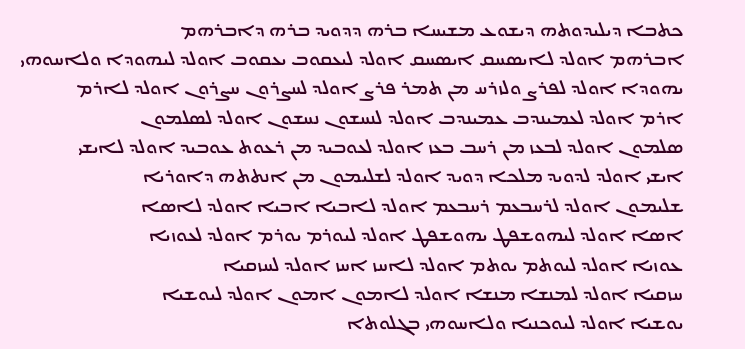ܟܬܒܐ ܕܝܠܝܕܘܬܗ ܕܝܫܘܥ ܡܫܝܚܐ ܒܪܗ ܕܕܘܝܕ ܒܪܗ ܕܐܒܪܗܡ
ܐܒܪܗܡ ܐܘܠܕ ܠܐܝܤܚܩ ܐܝܤܚܩ ܐܘܠܕ ܠܝܥܩܘܒ ܝܥܩܘܒ ܐܘܠܕ ܠܝܗܘܕܐ ܘܠܐܚܘܗܝ
ܝܗܘܕܐ ܐܘܠܕ ܠܦܪܨ ܘܠܙܪܚ ܡܢ ܬܡܪ ܦܪܨ ܐܘܠܕ ܠܚܨܪܘܢ ܚܨܪܘܢ ܐܘܠܕ ܠܐܪܡ
ܐܪܡ ܐܘܠܕ ܠܥܡܝܢܕܒ ܥܡܝܢܕܒ ܐܘܠܕ ܠܢܚܫܘܢ ܢܚܫܘܢ ܐܘܠܕ ܠܤܠܡܘܢ
ܤܠܡܘܢ ܐܘܠܕ ܠܒܥܙ ܡܢ ܪܚܒ ܒܥܙ ܐܘܠܕ ܠܥܘܒܝܕ ܡܢ ܪܥܘܬ ܥܘܒܝܕ ܐܘܠܕ ܠܐܝܫܝ
ܐܝܫܝ ܐܘܠܕ ܠܕܘܝܕ ܡܠܟܐ ܕܘܝܕ ܐܘܠܕ ܠܫܠܝܡܘܢ ܡܢ ܐܢܬܬܗ ܕܐܘܪܝܐ
ܫܠܝܡܘܢ ܐܘܠܕ ܠܪܚܒܥܡ ܪܚܒܥܡ ܐܘܠܕ ܠܐܒܝܐ ܐܒܝܐ ܐܘܠܕ ܠܐܤܐ
ܐܤܐ ܐܘܠܕ ܠܝܗܘܫܦܛ ܝܗܘܫܦܛ ܐܘܠܕ ܠܝܘܪܡ ܝܘܪܡ ܐܘܠܕ ܠܥܘܙܝܐ
ܥܘܙܝܐ ܐܘܠܕ ܠܝܘܬܡ ܝܘܬܡ ܐܘܠܕ ܠܐܚܙ ܐܚܙ ܐܘܠܕ ܠܚܙܩܝܐ
ܚܙܩܝܐ ܐܘܠܕ ܠܡܢܫܐ ܡܢܫܐ ܐܘܠܕ ܠܐܡܘܢ ܐܡܘܢ ܐܘܠܕ ܠܝܘܫܝܐ
ܝܘܫܝܐ ܐܘܠܕ ܠܝܘܟܢܝܐ ܘܠܐܚܘܗܝ ܒܓܠܘܬܐ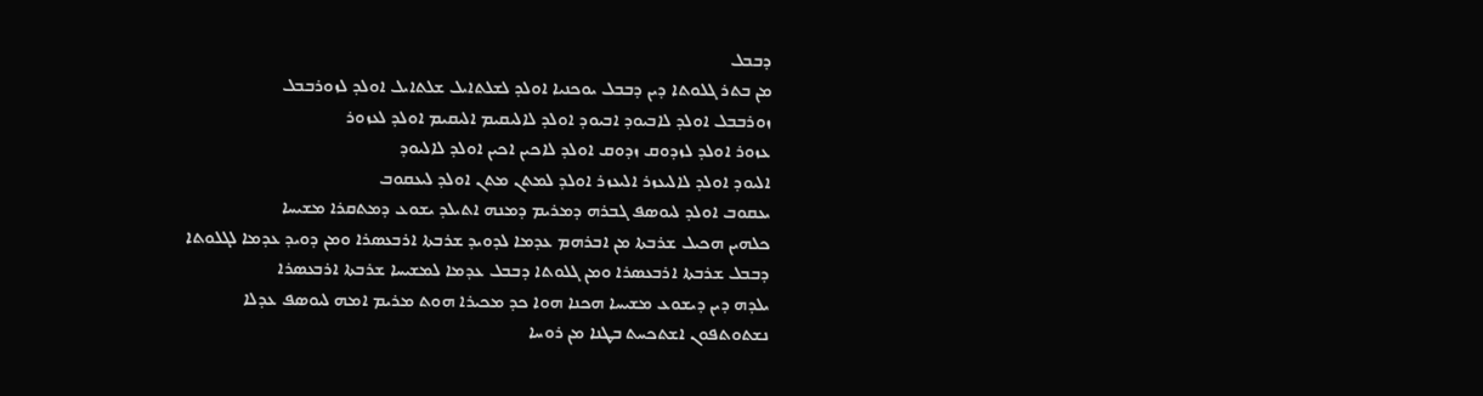ܕܒܒܠ
ܡܢ ܒܬܪ ܓܠܘܬܐ ܕܝܢ ܕܒܒܠ ܝܘܟܢܝܐ ܐܘܠܕ ܠܫܠܬܐܝܠ ܫܠܬܐܝܠ ܐܘܠܕ ܠܙܘܪܒܒܠ
ܙܘܪܒܒܠ ܐܘܠܕ ܠܐܒܝܘܕ ܐܒܝܘܕ ܐܘܠܕ ܠܐܠܝܩܝܡ ܐܠܝܩܝܡ ܐܘܠܕ ܠܥܙܘܪ
ܥܙܘܪ ܐܘܠܕ ܠܙܕܘܩ ܙܕܘܩ ܐܘܠܕ ܠܐܟܝܢ ܐܟܝܢ ܐܘܠܕ ܠܐܠܝܘܕ
ܐܠܝܘܕ ܐܘܠܕ ܠܐܠܝܥܙܪ ܐܠܝܥܙܪ ܐܘܠܕ ܠܡܬܢ ܡܬܢ ܐܘܠܕ ܠܝܥܩܘܒ
ܝܥܩܘܒ ܐܘܠܕ ܠܝܘܤܦ ܓܒܪܗ ܕܡܪܝܡ ܕܡܢܗ ܐܬܝܠܕ ܝܫܘܥ ܕܡܬܩܪܐ ܡܫܝܚܐ
ܟܠܗܝܢ ܗܟܝܠ ܫܪܒܬܐ ܡܢ ܐܒܪܗܡ ܥܕܡܐ ܠܕܘܝܕ ܫܪܒܬܐ ܐܪܒܥܤܪܐ ܘܡܢ ܕܘܝܕ ܥܕܡܐ ܠܓܠܘܬܐ ܕܒܒܠ ܫܪܒܬܐ ܐܪܒܥܤܪܐ ܘܡܢ ܓܠܘܬܐ ܕܒܒܠ ܥܕܡܐ ܠܡܫܝܚܐ ܫܪܒܬܐ ܐܪܒܥܤܪܐ
ܝܠܕܗ ܕܝܢ ܕܝܫܘܥ ܡܫܝܚܐ ܗܟܢܐ ܗܘܐ ܟܕ ܡܟܝܪܐ ܗܘܬ ܡܪܝܡ ܐܡܗ ܠܝܘܤܦ ܥܕܠܐ ܢܫܬܘܬܦܘܢ ܐܫܬܟܚܬ ܒܛܢܐ ܡܢ ܪܘܚܐ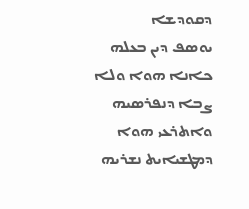ܕܩܘܕܫܐ
ܝܘܤܦ ܕܝܢ ܒܥܠܗ ܟܐܢܐ ܗܘܐ ܘܠܐ ܨܒܐ ܕܢܦܪܤܝܗ ܘܐܬܪܥܝ ܗܘܐ ܕܡܛܫܝܐܝܬ ܢܫܪܝܗ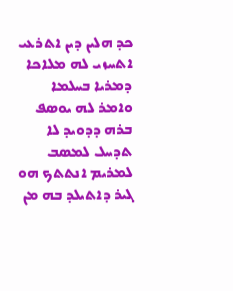ܟܕ ܗܠܝܢ ܕܝܢ ܐܬܪܥܝ ܐܬܚܙܝ ܠܗ ܡܠܐܟܐ ܕܡܪܝܐ ܒܚܠܡܐ ܘܐܡܪ ܠܗ ܝܘܤܦ ܒܪܗ ܕܕܘܝܕ ܠܐ ܬܕܚܠ ܠܡܤܒ ܠܡܪܝܡ ܐܢܬܬܟ ܗܘ ܓܝܪ ܕܐܬܝܠܕ ܒܗ ܡܢ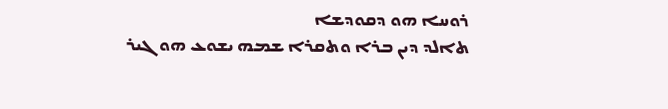ܪܘܚܐ ܗܘ ܕܩܘܕܫܐ
ܬܐܠܕ ܕܝܢ ܒܪܐ ܘܬܩܪܐ ܫܡܗ ܝܫܘܥ ܗܘ ܓܝܪ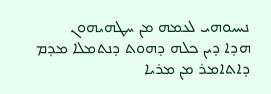ܢܚܝܘܗܝ ܠܥܡܗ ܡܢ ܚܛܗܝܗܘܢ
ܗܕܐ ܕܝܢ ܟܠܗ ܕܗܘܬ ܕܢܬܡܠܐ ܡܕܡ ܕܐܬܐܡܪ ܡܢ ܡܪܝܐ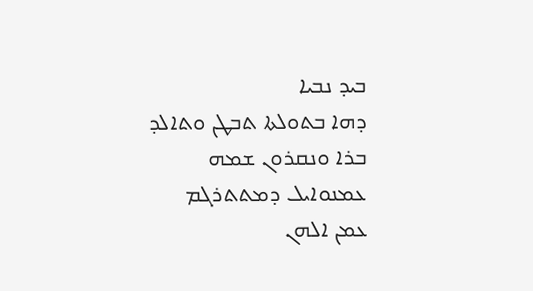ܒܝܕ ܢܒܝܐ
ܕܗܐ ܒܬܘܠܬܐ ܬܒܛܢ ܘܬܐܠܕ ܒܪܐ ܘܢܩܪܘܢ ܫܡܗ ܥܡܢܘܐܝܠ ܕܡܬܬܪܓܡ ܥܡܢ ܐܠܗܢ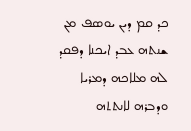ܟܕ ܩܡ ܕܝܢ ܝܘܤܦ ܡܢ ܫܢܬܗ ܥܒܕ ܐܝܟܢܐ ܕܦܩܕ ܠܗ ܡܠܐܟܗ ܕܡܪܝܐ ܘܕܒܪܗ ܠܐܢܬܬܗ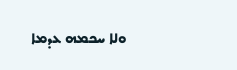ܘܠܐ ܚܟܡܗ ܥܕܡܐ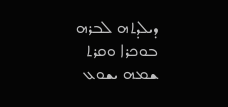ܕܝܠܕܬܗ ܠܒܪܗ ܒܘܟܪܐ ܘܩܪܬ ܫܡܗ ܝܫܘܥ